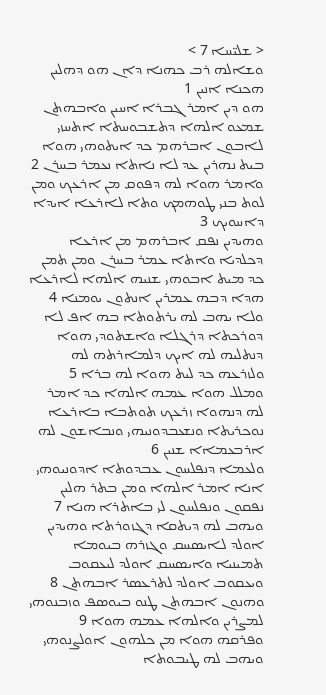< ܫܠܝ̈ܚܐ 7 >
ܘܫܐܠܗ ܪܒ ܟܗܢܐ ܕܐܢ ܗܘ ܕܗܠܝܢ ܗܟܢܐ ܐܢܝܢ 1
ܗܘ ܕܝܢ ܐܡܪ ܓܒܪܐ ܐܚܝܢ ܘܐܒܗܬܢ ܫܡܥܘ ܐܠܗܐ ܕܬܫܒܘܚܬܐ ܐܬܚܙܝ ܠܐܒܘܢ ܐܒܪܗܡ ܟܕ ܐܝܬܘܗܝ ܗܘܐ ܒܝܬ ܢܗܪܝܢ ܥܕ ܠܐ ܢܐܬܐ ܢܥܡܪ ܒܚܪܢ 2
ܘܐܡܪ ܗܘܐ ܠܗ ܕܦܘܩ ܡܢ ܐܪܥܟ ܘܡܢ ܠܘܬ ܒܢܝ ܛܘܗܡܟ ܘܬܐ ܠܐܪܥܐ ܐܝܕܐ ܕܐܚܘܝܟ 3
ܘܗܝܕܝܢ ܢܦܩ ܐܒܪܗܡ ܡܢ ܐܪܥܐ ܕܟܠܕܝܐ ܘܐܬܐ ܥܡܪ ܒܚܪܢ ܘܡܢ ܬܡܢ ܟܕ ܡܝܬ ܐܒܘܗܝ ܫܢܝܗ ܐܠܗܐ ܠܐܪܥܐ ܗܕܐ ܕܒܗ ܥܡܪܝܢ ܐܢܬܘܢ ܝܘܡܢܐ 4
ܘܠܐ ܝܗܒ ܠܗ ܝܪܬܘܬܐ ܒܗ ܐܦ ܠܐ ܕܘܪܟܬܐ ܕܪܓܠܐ ܘܐܫܬܘܕܝ ܗܘܐ ܕܢܬܠܝܗ ܠܗ ܐܝܟ ܕܠܡܐܪܬܗ ܠܗ ܘܠܙܪܥܗ ܟܕ ܠܝܬ ܗܘܐ ܠܗ ܒܪܐ 5
ܘܡܠܠ ܗܘܐ ܥܡܗ ܐܠܗܐ ܟܕ ܐܡܪ ܠܗ ܕܢܗܘܐ ܙܪܥܟ ܬܘܬܒܐ ܒܐܪܥܐ ܢܘܟܪܝܬܐ ܘܢܫܥܒܕܘܢܝܗܝ ܘܢܒܐܫܘܢ ܠܗ ܐܪܒܥܡܐܐ ܫܢܝܢ 6
ܘܠܥܡܐ ܕܢܦܠܚܘܢ ܥܒܕܘܬܐ ܐܕܘܢܝܘܗܝ ܐܢܐ ܐܡܪ ܐܠܗܐ ܘܡܢ ܒܬܪ ܗܠܝܢ ܢܦܩܘܢ ܘܢܦܠܚܘܢ ܠܝ ܒܐܬܪܐ ܗܢܐ 7
ܘܝܗܒ ܠܗ ܕܝܬܩܐ ܕܓܙܘܪܬܐ ܘܗܝܕܝܢ ܐܘܠܕ ܠܐܝܤܚܩ ܘܓܙܪܗ ܒܝܘܡܐ ܬܡܝܢܝܐ ܘܐܝܤܚܩ ܐܘܠܕ ܠܝܥܩܘܒ ܘܝܥܩܘܒ ܐܘܠܕ ܠܬܪܥܤܪ ܐܒܗܬܢ 8
ܘܗܢܘܢ ܐܒܗܬܢ ܛܢܘ ܒܝܘܤܦ ܘܙܒܢܘܗܝ ܠܡܨܪܝܢ ܘܐܠܗܐ ܥܡܗ ܗܘܐ 9
ܘܦܪܩܗ ܗܘܐ ܡܢ ܟܠܗܘܢ ܐܘܠܨܢܘܗܝ ܘܝܗܒ ܠܗ ܛܝܒܘܬܐ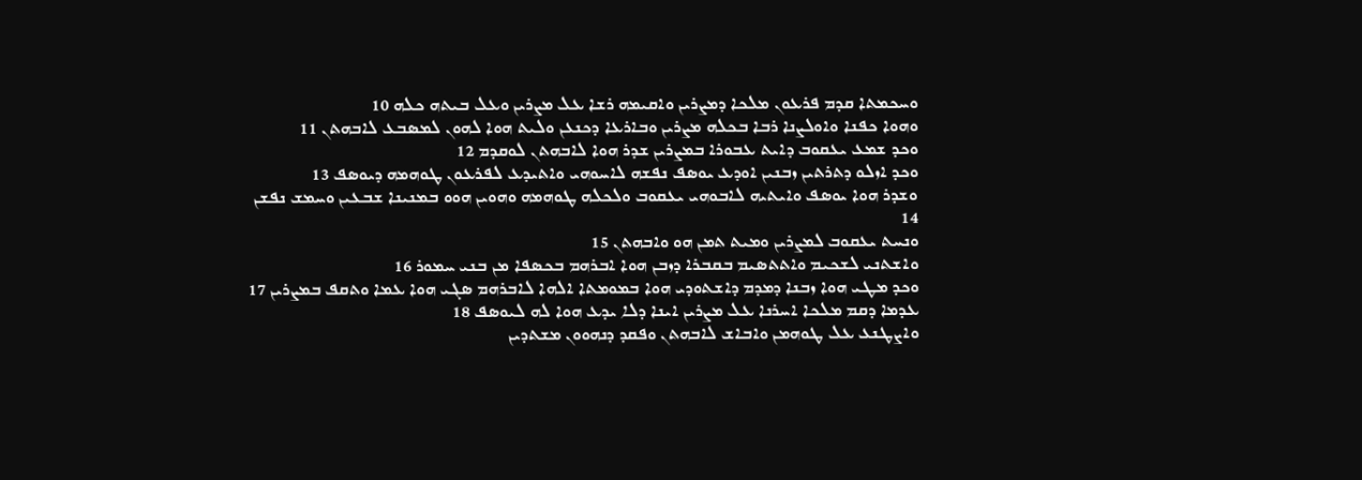ܘܚܟܡܬܐ ܩܕܡ ܦܪܥܘܢ ܡܠܟܐ ܕܡܨܪܝܢ ܘܐܩܝܡܗ ܪܫܐ ܥܠ ܡܨܪܝܢ ܘܥܠ ܒܝܬܗ ܟܠܗ 10
ܘܗܘܐ ܟܦܢܐ ܘܐܘܠܨܢܐ ܪܒܐ ܒܟܠܗ ܡܨܪܝܢ ܘܒܐܪܥܐ ܕܟܢܥܢ ܘܠܝܬ ܗܘܐ ܠܗܘܢ ܠܡܤܒܥ ܠܐܒܗܬܢ 11
ܘܟܕ ܫܡܥ ܝܥܩܘܒ ܕܐܝܬ ܥܒܘܪܐ ܒܡܨܪܝܢ ܫܕܪ ܗܘܐ ܠܐܒܗܬܢ ܠܘܩܕܡ 12
ܘܟܕ ܐܙܠܘ ܕܬܪܬܝܢ ܙܒܢܝܢ ܐܘܕܥ ܝܘܤܦ ܢܦܫܗ ܠܐܚܘܗܝ ܘܐܬܝܕܥ ܠܦܪܥܘܢ ܛܘܗܡܗ ܕܝܘܤܦ 13
ܘܫܕܪ ܗܘܐ ܝܘܤܦ ܘܐܝܬܝܗ ܠܐܒܘܗܝ ܝܥܩܘܒ ܘܠܟܠܗ ܛܘܗܡܗ ܘܗܘܝܢ ܗܘܘ ܒܡܢܝܢܐ ܫܒܥܝܢ ܘܚܡܫ ܢܦܫܢ 14
ܘܢܚܬ ܝܥܩܘܒ ܠܡܨܪܝܢ ܘܡܝܬ ܬܡܢ ܗܘ ܘܐܒܗܬܢ 15
ܘܐܫܬܢܝ ܠܫܟܝܡ ܘܐܬܬܤܝܡ ܒܩܒܪܐ ܕܙܒܢ ܗܘܐ ܐܒܪܗܡ ܒܟܤܦܐ ܡܢ ܒܢܝ ܚܡܘܪ 16
ܘܟܕ ܡܛܝ ܗܘܐ ܙܒܢܐ ܕܡܕܡ ܕܐܫܬܘܕܝ ܗܘܐ ܒܡܘܡܬܐ ܐܠܗܐ ܠܐܒܪܗܡ ܤܓܝ ܗܘܐ ܥܡܐ ܘܬܩܦ ܒܡܨܪܝܢ 17
ܥܕܡܐ ܕܩܡ ܡܠܟܐ ܐܚܪܢܐ ܥܠ ܡܨܪܝܢ ܐܝܢܐ ܕܠܐ ܝܕܥ ܗܘܐ ܠܗ ܠܝܘܤܦ 18
ܘܐܨܛܢܥ ܥܠ ܛܘܗܡܢ ܘܐܒܐܫ ܠܐܒܗܬܢ ܘܦܩܕ ܕܢܗܘܘܢ ܡܫܬܕܝܢ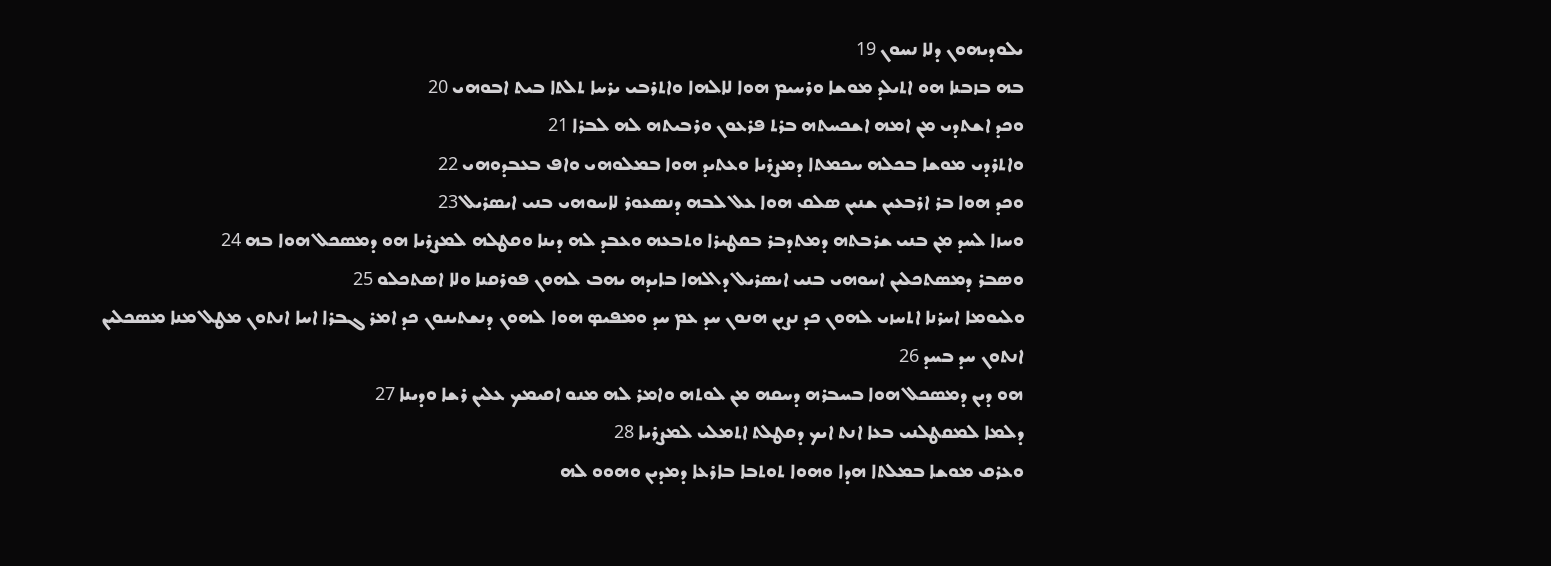ܝܠܘܕܝܗܘܢ ܕܠܐ ܢܚܘܢ 19
ܒܗ ܒܙܒܢܐ ܗܘ ܐܬܝܠܕ ܡܘܫܐ ܘܪܚܝܡ ܗܘܐ ܠܐܠܗܐ ܘܐܬܪܒܝ ܝܪܚܐ ܬܠܬܐ ܒܝܬ ܐܒܘܗܝ 20
ܘܟܕ ܐܫܬܕܝ ܡܢ ܐܡܗ ܐܫܟܚܬܗ ܒܪܬ ܦܪܥܘܢ ܘܪܒܝܬܗ ܠܗ ܠܒܪܐ 21
ܘܐܬܪܕܝ ܡܘܫܐ ܒܟܠܗ ܚܟܡܬܐ ܕܡܨܪܝܐ ܘܥܬܝܕ ܗܘܐ ܒܡܠܘܗܝ ܘܐܦ ܒܥܒܕܘܗܝ 22
ܘܟܕ ܗܘܐ ܒܪ ܐܪܒܥܝܢ ܫܢܝܢ ܤܠܩ ܗܘܐ ܥܠ ܠܒܗ ܕܢܤܥܘܪ ܠܐܚܘܗܝ ܒܢܝ ܐܝܤܪܝܠ 23
ܘܚܙܐ ܠܚܕ ܡܢ ܒܢܝ ܫܪܒܬܗ ܕܡܬܕܒܪ ܒܩܛܝܪܐ ܘܬܒܥܗ ܘܥܒܕ ܠܗ ܕܝܢܐ ܘܩܛܠܗ ܠܡܨܪܝܐ ܗܘ ܕܡܤܟܠ ܗܘܐ ܒܗ 24
ܘܤܒܪ ܕܡܤܬܟܠܝܢ ܐܚܘܗܝ ܒܢܝ ܐܝܤܪܝܠ ܕܐܠܗܐ ܒܐܝܕܗ ܝܗܒ ܠܗܘܢ ܦܘܪܩܢܐ ܘܠܐ ܐܤܬܟܠܘ 25
ܘܠܝܘܡܐ ܐܚܪܢܐ ܐܬܚܙܝ ܠܗܘܢ ܟܕ ܢܨܝܢ ܗܢܘܢ ܚܕ ܥܡ ܚܕ ܘܡܦܝܤ ܗܘܐ ܠܗܘܢ ܕܢܫܬܝܢܘܢ ܟܕ ܐܡܪ ܓܒܪܐ ܐܚܐ ܐܢܬܘܢ ܡܛܠ ܡܢܐ ܡܤܟܠܝܢ ܐܢܬܘܢ ܚܕ ܒܚܕ 26
ܗܘ ܕܝܢ ܕܡܤܟܠ ܗܘܐ ܒܚܒܪܗ ܕܚܩܗ ܡܢ ܠܘܬܗ ܘܐܡܪ ܠܗ ܡܢܘ ܐܩܝܡܟ ܥܠܝܢ ܪܫܐ ܘܕܝܢܐ 27
ܕܠܡܐ ܠܡܩܛܠܢܝ ܒܥܐ ܐܢܬ ܐܝܟ ܕܩܛܠܬ ܐܬܡܠܝ ܠܡܨܪܝܐ 28
ܘܥܪܩ ܡܘܫܐ ܒܡܠܬܐ ܗܕܐ ܘܗܘܐ ܬܘܬܒܐ ܒܐܪܥܐ ܕܡܕܝܢ ܘܗܘܘ ܠܗ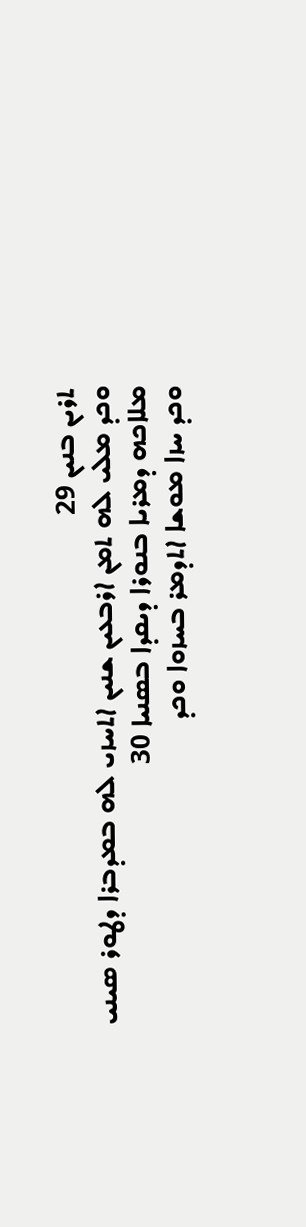ܬܪܝܢ ܒܢܝܢ 29
ܘܟܕ ܡܠܝ ܠܗ ܬܡܢ ܐܪܒܥܝܢ ܫܢܝܢ ܐܬܚܙܝ ܠܗ ܒܡܕܒܪܐ ܕܛܘܪ ܤܝܢܝ ܡܠܐܟܗ ܕܡܪܝܐ ܒܢܘܪܐ ܕܝܩܕܐ ܒܤܢܝܐ 30
ܘܟܕ ܚܙܐ ܡܘܫܐ ܐܬܕܡܪ ܒܚܙܘܐ ܘܟܕ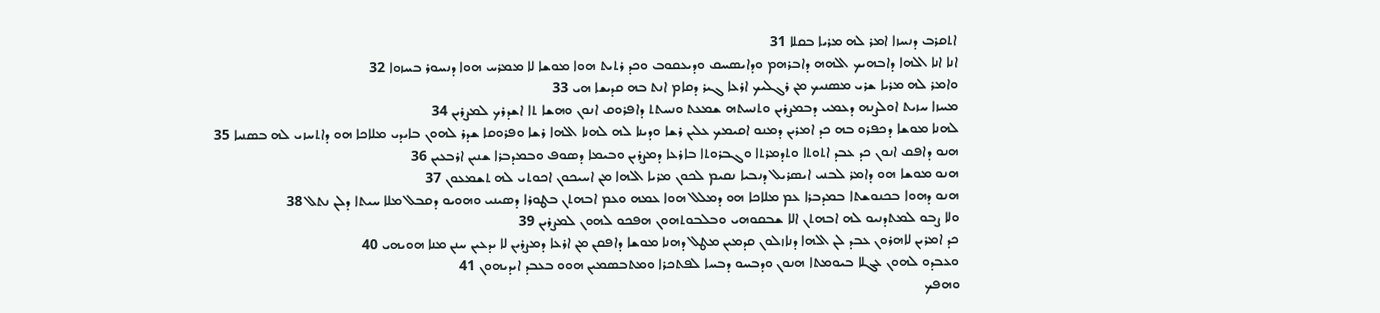ܐܬܩܪܒ ܕܢܚܙܐ ܐܡܪ ܠܗ ܡܪܝܐ ܒܩܠܐ 31
ܐܢܐ ܐܢܐ ܐܠܗܐ ܕܐܒܗܝܟ ܐܠܗܗ ܕܐܒܪܗܡ ܘܕܐܝܤܚܩ ܘܕܝܥܩܘܒ ܘܟܕ ܪܬܝܬ ܗܘܐ ܡܘܫܐ ܠܐ ܡܡܪܚ ܗܘܐ ܕܢܚܘܪ ܒܚܙܘܐ 32
ܘܐܡܪ ܠܗ ܡܪܝܐ ܫܪܝ ܡܤܢܝܟ ܡܢ ܪܓܠܝܟ ܐܪܥܐ ܓܝܪ ܕܩܐܡ ܐܢܬ ܒܗ ܩܕܝܫܐ ܗܝ 33
ܡܚܙܐ ܚܙܝܬ ܐܘܠܨܢܗ ܕܥܡܝ ܕܒܡܨܪܝܢ ܘܬܢܚܬܗ ܫܡܥܬ ܘܢܚܬܬ ܕܐܦܪܘܩ ܐܢܘܢ ܘܗܫܐ ܬܐ ܐܫܕܪܟ ܠܡܨܪܝܢ 34
ܠܗܢܐ ܡܘܫܐ ܕܟܦܪܘ ܒܗ ܟܕ ܐܡܪܝܢ ܕܡܢܘ ܐܩܝܡܟ ܥܠܝܢ ܪܫܐ ܘܕܝܢܐ ܠܗ ܠܗܢܐ ܐܠܗܐ ܪܫܐ ܘܦܪܘܩܐ ܫܕܪ ܠܗܘܢ ܒܐܝܕܝ ܡܠܐܟܐ ܗܘ ܕܐܬܚܙܝ ܠܗ ܒܤܢܝܐ 35
ܗܢܘ ܕܐܦܩ ܐܢܘܢ ܟܕ ܥܒܕ ܐܬܘܬܐ ܘܬܕܡܪܬܐ ܘܓܒܪܘܬܐ ܒܐܪܥܐ ܕܡܨܪܝܢ ܘܒܝܡܐ ܕܤܘܦ ܘܒܡܕܒܪܐ ܫܢܝܢ ܐܪܒܥܝܢ 36
ܗܢܘ ܡܘܫܐ ܗܘ ܕܐܡܪ ܠܒܢܝ ܐܝܤܪܝܠ ܕܢܒܝܐ ܢܩܝܡ ܠܟܘܢ ܡܪܝܐ ܐܠܗܐ ܡܢ ܐܚܝܟܘܢ ܐܟܘܬܝ ܠܗ ܬܫܡܥܘܢ 37
ܗܢܘ ܕܗܘܐ ܒܟܢܘܫܬܐ ܒܡܕܒܪܐ ܥܡ ܡܠܐܟܐ ܗܘ ܕܡܠܠ ܗܘܐ ܥܡܗ ܘܥܡ ܐܒܗܬܢ ܒܛܘܪܐ ܕܤܝܢܝ ܘܗܘܝܘ ܕܩܒܠ ܡܠܐ ܚܝܬܐ ܕܠܢ ܢܬܠ 38
ܘܠܐ ܨܒܘ ܠܡܬܕܢܝܘ ܠܗ ܐܒܗܬܢ ܐܠܐ ܫܒܩܘܗܝ ܘܒܠܒܘܬܗܘܢ ܗܦܟܘ ܠܗܘܢ ܠܡܨܪܝܢ 39
ܟܕ ܐܡܪܝܢ ܠܐܗܪܘܢ ܥܒܕ ܠܢ ܐܠܗܐ ܕܢܐܙܠܘܢ ܩܕܡܝܢ ܡܛܠ ܕܗܢܐ ܡܘܫܐ ܕܐܦܩܢ ܡܢ ܐܪܥܐ ܕܡܨܪܝܢ ܠܐ ܝܕܥܝܢ ܚܢܢ ܡܢܐ ܗܘܝܗܝ 40
ܘܥܒܕܘ ܠܗܘܢ ܥܓܠܐ ܒܝܘܡܬܐ ܗܢܘܢ ܘܕܒܚܘ ܕܒܚܐ ܠܦܬܟܪܐ ܘܡܬܒܤܡܝܢ ܗܘܘ ܒܥܒܕ ܐܝܕܝܗܘܢ 41
ܘܗܦܟ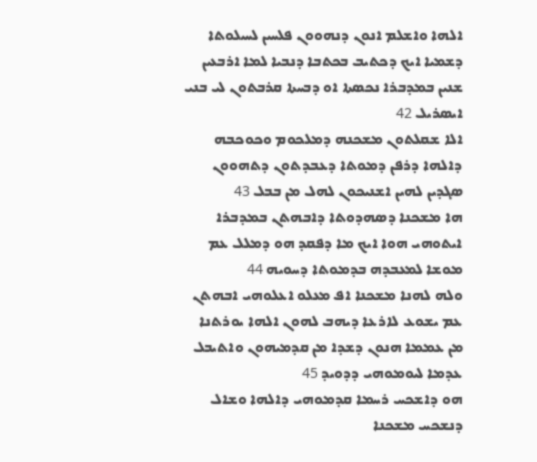ܐܠܗܐ ܘܐܫܠܡ ܐܢܘܢ ܕܢܗܘܘܢ ܦܠܚܝܢ ܠܚܝܠܘܬܐ ܕܫܡܝܐ ܐܝܟ ܕܟܬܝܒ ܒܟܬܒܐ ܕܢܒܝܐ ܠܡܐ ܐܪܒܥܝܢ ܫܢܝܢ ܒܡܕܒܪܐ ܢܟܤܬܐ ܐܘ ܕܒܚܬܐ ܩܪܒܬܘܢ ܠܝ ܒܢܝ ܐܝܤܪܝܠ 42
ܐܠܐ ܫܩܠܬܘܢ ܡܫܟܢܗ ܕܡܠܟܘܡ ܘܟܘܟܒܗ ܕܐܠܗܐ ܕܪܦܢ ܕܡܘܬܐ ܕܥܒܕܬܘܢ ܕܬܗܘܘܢ ܤܓܕܝܢ ܠܗܝܢ ܐܫܢܝܟܘܢ ܠܗܠ ܡܢ ܒܒܠ 43
ܗܐ ܡܫܟܢܐ ܕܤܗܕܘܬܐ ܕܐܒܗܬܢ ܒܡܕܒܪܐ ܐܝܬܘܗܝ ܗܘܐ ܐܝܟ ܡܐ ܕܦܩܕ ܗܘ ܕܡܠܠ ܥܡ ܡܘܫܐ ܠܡܥܒܕܗ ܒܕܡܘܬܐ ܕܚܘܝܗ 44
ܘܠܗ ܠܗܢܐ ܡܫܟܢܐ ܐܦ ܡܥܠܘ ܐܥܠܘܗܝ ܐܒܗܬܢ ܥܡ ܝܫܘܥ ܠܐܪܥܐ ܕܝܗܒ ܠܗܘܢ ܐܠܗܐ ܝܘܪܬܢܐ ܡܢ ܥܡܡܐ ܗܢܘܢ ܕܫܕܐ ܡܢ ܩܕܡܝܗܘܢ ܘܐܬܝܒܠ ܥܕܡܐ ܠܝܘܡܘܗܝ ܕܕܘܝܕ 45
ܗܘ ܕܐܫܟܚ ܪܚܡܐ ܩܕܡܘܗܝ ܕܐܠܗܐ ܘܫܐܠ ܕܢܫܟܚ ܡܫܟܢܐ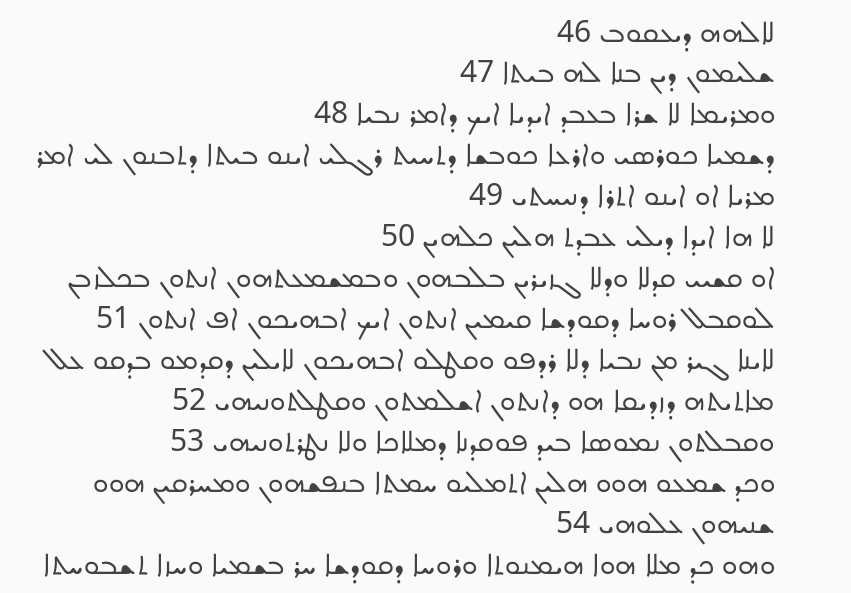ܠܐܠܗܗ ܕܝܥܩܘܒ 46
ܫܠܝܡܘܢ ܕܝܢ ܒܢܐ ܠܗ ܒܝܬܐ 47
ܘܡܪܝܡܐ ܠܐ ܫܪܐ ܒܥܒܕ ܐܝܕܝܐ ܐܝܟ ܕܐܡܪ ܢܒܝܐ 48
ܕܫܡܝܐ ܟܘܪܤܝ ܘܐܪܥܐ ܟܘܒܫܐ ܕܬܚܝܬ ܪܓܠܝ ܐܝܢܘ ܒܝܬܐ ܕܬܒܢܘܢ ܠܝ ܐܡܪ ܡܪܝܐ ܐܘ ܐܝܢܘ ܐܬܪܐ ܕܢܝܚܬܝ 49
ܠܐ ܗܐ ܐܝܕܐ ܕܝܠܝ ܥܒܕܬ ܗܠܝܢ ܟܠܗܝܢ 50
ܐܘ ܩܫܝܝ ܩܕܠܐ ܘܕܠܐ ܓܙܝܪܝܢ ܒܠܒܗܘܢ ܘܒܡܫܡܥܬܗܘܢ ܐܢܬܘܢ ܒܟܠܙܒܢ ܠܘܩܒܠ ܪܘܚܐ ܕܩܘܕܫܐ ܩܝܡܝܢ ܐܢܬܘܢ ܐܝܟ ܐܒܗܝܟܘܢ ܐܦ ܐܢܬܘܢ 51
ܠܐܝܢܐ ܓܝܪ ܡܢ ܢܒܝܐ ܕܠܐ ܪܕܦܘ ܘܩܛܠܘ ܐܒܗܝܟܘܢ ܠܐܝܠܝܢ ܕܩܕܡܘ ܒܕܩܘ ܥܠ ܡܐܬܝܬܗ ܕܙܕܝܩܐ ܗܘ ܕܐܢܬܘܢ ܐܫܠܡܬܘܢ ܘܩܛܠܬܘܢܝܗܝ 52
ܘܩܒܠܬܘܢ ܢܡܘܤܐ ܒܝܕ ܦܘܩܕܢܐ ܕܡܠܐܟܐ ܘܠܐ ܢܛܪܬܘܢܝܗܝ 53
ܘܟܕ ܫܡܥܘ ܗܘܘ ܗܠܝܢ ܐܬܡܠܝܘ ܚܡܬܐ ܒܢܦܫܗܘܢ ܘܡܚܪܩܝܢ ܗܘܘ ܫܢܝܗܘܢ ܥܠܘܗܝ 54
ܘܗܘ ܟܕ ܡܠܐ ܗܘܐ ܗܝܡܢܘܬܐ ܘܪܘܚܐ ܕܩܘܕܫܐ ܚܪ ܒܫܡܝܐ ܘܚܙܐ ܬܫܒܘܚܬܐ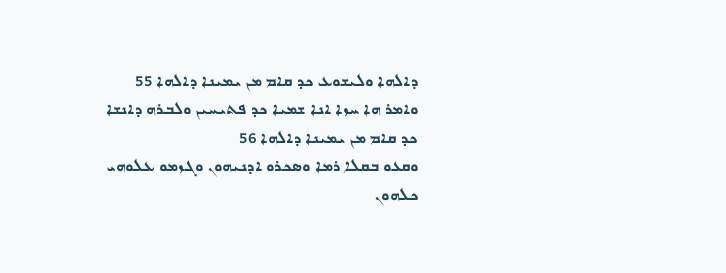ܕܐܠܗܐ ܘܠܝܫܘܥ ܟܕ ܩܐܡ ܡܢ ܝܡܝܢܐ ܕܐܠܗܐ 55
ܘܐܡܪ ܗܐ ܚܙܐ ܐܢܐ ܫܡܝܐ ܟܕ ܦܬܝܚܝܢ ܘܠܒܪܗ ܕܐܢܫܐ ܟܕ ܩܐܡ ܡܢ ܝܡܝܢܐ ܕܐܠܗܐ 56
ܘܩܥܘ ܒܩܠܐ ܪܡܐ ܘܤܟܪܘ ܐܕܢܝܗܘܢ ܘܓܙܡܘ ܥܠܘܗܝ ܟܠܗܘܢ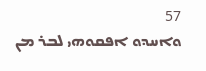57
ܘܐܚܕܘ ܐܦܩܘܗܝ ܠܒܪ ܡܢ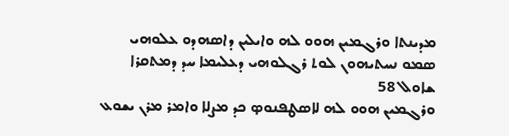ܡܕܝܢܬܐ ܘܪܓܡܝܢ ܗܘܘ ܠܗ ܘܐܝܠܝܢ ܕܐܤܗܕܘ ܥܠܘܗܝ ܤܡܘ ܢܚܬܝܗܘܢ ܠܘܬ ܪܓܠܘܗܝ ܕܥܠܝܡܐ ܚܕ ܕܡܬܩܪܐ ܫܐܘܠ 58
ܘܪܓܡܝܢ ܗܘܘ ܠܗ ܠܐܤܛܦܢܘܤ ܟܕ ܡܨܠܐ ܘܐܡܪ ܡܪܢ ܝܫܘܥ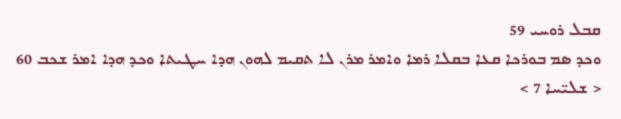ܩܒܠ ܪܘܚܝ 59
ܘܟܕ ܤܡ ܒܘܪܟܐ ܩܥܐ ܒܩܠܐ ܪܡܐ ܘܐܡܪ ܡܪܢ ܠܐ ܬܩܝܡ ܠܗܘܢ ܗܕܐ ܚܛܝܬܐ ܘܟܕ ܗܕܐ ܐܡܪ ܫܟܒ 60
< ܫܠܝ̈ܚܐ 7 >